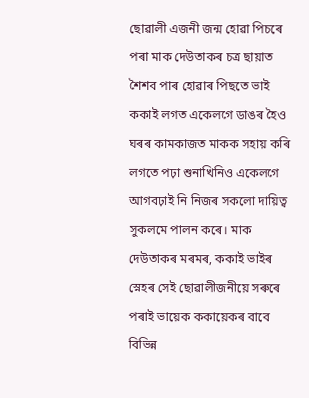ছোৱালী এজনী জন্ম হোৱা পিচৰে পৰা মাক দেউতাকৰ চত্ৰ ছায়াত শৈশব পাৰ হোৱাৰ পিছতে ভাই ককাই লগত একেলগে ডাঙৰ হৈও ঘৰৰ কামকাজত মাকক সহায় কৰি লগতে পঢ়া শুনাখিনিও একেলগে আগবঢ়াই নি নিজৰ সকলো দায়িত্ব সুকলমে পালন কৰে। মাক দেউতাকৰ মৰমৰ, ককাই ভাইৰ স্নেহৰ সেই ছোৱালীজনীয়ে সৰুৰে পৰাই ভায়েক ককায়েকৰ বাবে বিভিন্ন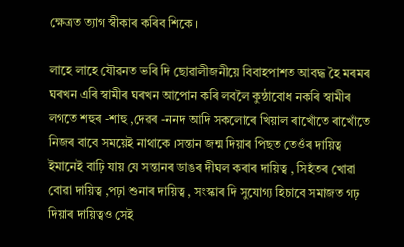ক্ষেত্ৰত ত্যাগ স্বীকাৰ কৰিব শিকে ।

লাহে লাহে যৌৱনত ভৰি দি ছোৱালীজনীয়ে বিবাহপাশত আবদ্ধ হৈ মৰমৰ ঘৰখন এৰি স্বামীৰ ঘৰখন আপোন কৰি লবলৈ কুন্ঠাবোধ নকৰি স্বামীৰ লগতে শহুৰ -শাহু ,দেৱৰ -ননদ আদি সকলোৰে খিয়াল ৰাখোঁতে ৰাখোঁতে নিজৰ বাবে সময়েই নাথাকে ।সন্তান জন্ম দিয়াৰ পিছত তেওঁৰ দায়িত্ব ইমানেই বাঢ়ি যায় যে সন্তানৰ ডাঙৰ দীঘল কৰাৰ দায়িত্ব , সিহঁতৰ খোৱা বোৱা দায়িত্ব ,পঢ়া শুনাৰ দায়িত্ব , সংস্কাৰ দি সুযোগ্য হিচাবে সমাজত গঢ় দিয়াৰ দায়িত্বও সেই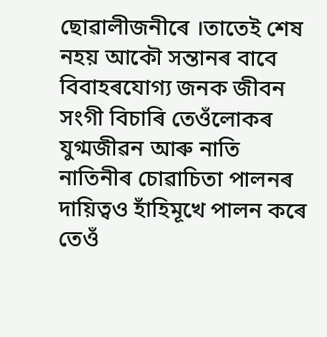ছোৱালীজনীৰে ।তাতেই শেষ নহয় আকৌ সন্তানৰ বাবে বিবাহৰযোগ্য জনক জীবন সংগী বিচাৰি তেওঁলোকৰ যুগ্মজীৱন আৰু নাতি নাতিনীৰ চোৱাচিতা পালনৰ দায়িত্বও হাঁহিমূখে পালন কৰে তেওঁ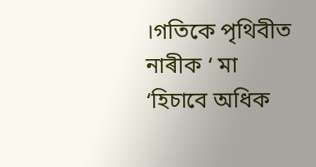।গতিকে পৃথিবীত নাৰীক ‘ মা ‘হিচাবে অধিক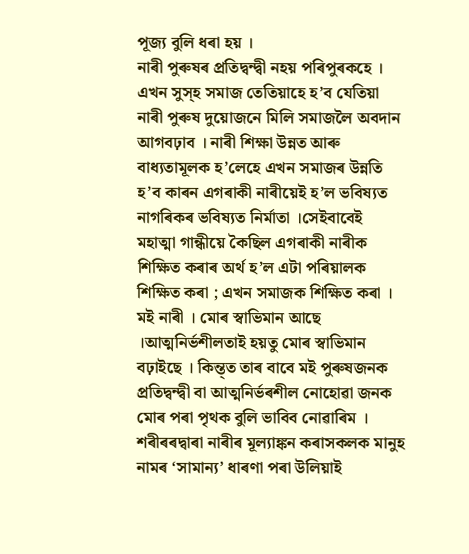পূজ্য বুলি ধৰা হয় ।
নাৰী পুৰুষৰ প্ৰতিদ্বন্দ্বী নহয় পৰিপুৰকহে । এখন সুস্হ সমাজ তেতিয়াহে হ’ব যেতিয়া নাৰী পুৰুষ দুয়োজনে মিলি সমাজলৈ অবদান আগবঢ়াব । নাৰী শিক্ষা উন্নত আৰু বাধ্যতামূলক হ’লেহে এখন সমাজৰ উন্নতি হ’ব কাৰন এগৰাকী নাৰীয়েই হ’ল ভবিষ্যত নাগৰিকৰ ভবিষ্যত নিৰ্মাতা ।সেইবাবেই মহাত্মা গান্ধীয়ে কৈছিল এগৰাকী নাৰীক শিক্ষিত কৰাৰ অৰ্থ হ’ল এটা পৰিয়ালক শিক্ষিত কৰা ; এখন সমাজক শিক্ষিত কৰা ।
মই নাৰী । মোৰ স্বাভিমান আছে ।আত্মনিৰ্ভশীলতাই হয়তু মোৰ স্বাভিমান বঢ়াইছে । কিন্ত্ত তাৰ বাবে মই পুৰুষজনক প্ৰতিদ্বন্দ্বী বা আত্মনিৰ্ভৰশীল নোহোৱা জনক মোৰ পৰা পৃথক বুলি ভাবিব নোৱাৰিম । শৰীৰৰদ্বাৰা নাৰীৰ মূল্যাঙ্কন কৰাসকলক মানুহ নামৰ ‘সামান্য’ ধাৰণা পৰা উলিয়াই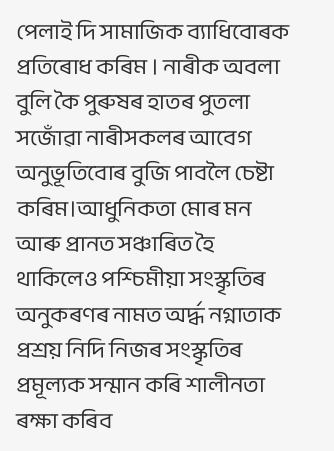পেলাই দি সামাজিক ব্যাধিবোৰক প্ৰতিৰোধ কৰিম । নাৰীক অবলা বুলি কৈ পুৰুষৰ হাতৰ পুতলা সজোঁৱা নাৰীসকলৰ আবেগ অনুভূতিবোৰ বুজি পাবলৈ চেষ্টা কৰিম।আধুনিকতা মোৰ মন আৰু প্ৰানত সঞ্চাৰিত হৈ থাকিলেও পশ্চিমীয়া সংস্কৃতিৰ অনুকৰণৰ নামত অৰ্দ্ধ নগ্নাতাক প্ৰশ্ৰয় নিদি নিজৰ সংস্কৃতিৰ প্ৰমূল্যক সন্মান কৰি শালীনতা ৰক্ষা কৰিব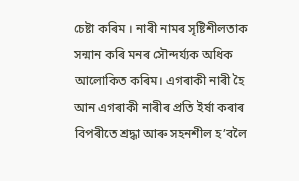চেষ্টা কৰিম । নাৰী নামৰ সৃষ্টিশীলতাক সন্মান কৰি মনৰ সৌন্দৰ্য্যক অধিক আলোকিত কৰিম। এগৰাকী নাৰী হৈ আন এগৰাকী নাৰীৰ প্ৰতি ইৰ্ষা কৰাৰ বিপৰীতে শ্ৰদ্ধা আৰু সহনশীল হ’বলৈ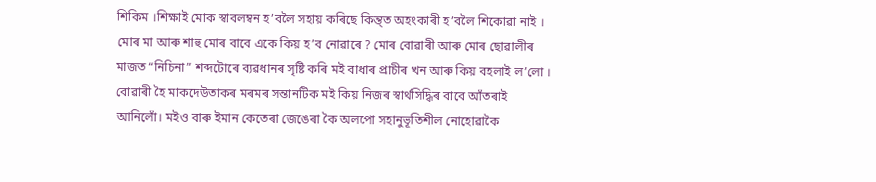শিকিম ।শিক্ষাই মোক স্বাবলম্বন হ’বলৈ সহায় কৰিছে কিন্ত্ত অহংকাৰী হ’বলৈ শিকোৱা নাই ।
মোৰ মা আৰু শাহু মোৰ বাবে একে কিয় হ’ব নোৱাৰে ? মোৰ বোৱাৰী আৰু মোৰ ছোৱালীৰ মাজত “নিচিনা” শব্দটোৰে ব্যৱধানৰ সৃষ্টি কৰি মই বাধাৰ প্ৰাচীৰ খন আৰু কিয় বহলাই ল’লো । বোৱাৰী হৈ মাকদেউতাকৰ মৰমৰ সন্তানটিক মই কিয় নিজৰ স্বাৰ্থসিদ্ধিৰ বাবে আঁতৰাই আনিলোঁ। মইও বাৰু ইমান কেতেৰা জেঙেৰা কৈ অলপো সহানুভূতিশীল নোহোৱাকৈ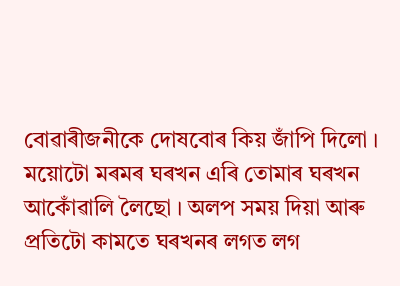বোৱাৰীজনীকে দোষবোৰ কিয় জাঁপি দিলো ।
ময়োটো মৰমৰ ঘৰখন এৰি তোমাৰ ঘৰখন আকোঁৱালি লৈছো । অলপ সময় দিয়া আৰু প্ৰতিটো কামতে ঘৰখনৰ লগত লগ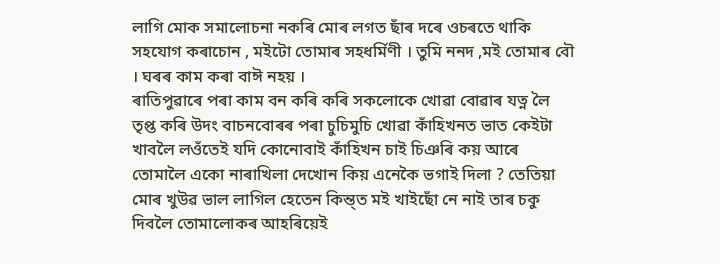লাগি মোক সমালোচনা নকৰি মোৰ লগত ছাঁৰ দৰে ওচৰতে থাকি সহযোগ কৰাচোন , মইটো তোমাৰ সহধৰ্মিণী । তুমি ননদ ,মই তোমাৰ বৌ । ঘৰৰ কাম কৰা বাঈ নহয় ।
ৰাতিপুৱাৰে পৰা কাম বন কৰি কৰি সকলোকে খোৱা বোৱাৰ যত্ন লৈ তৃপ্ত কৰি উদং বাচনবোৰৰ পৰা চুচিমুচি খোৱা কাঁহিখনত ভাত কেইটা খাবলৈ লওঁতেই যদি কোনোবাই কাঁহিখন চাই চিঞৰি কয় আৰে তোমালৈ একো নাৰাখিলা দেখোন কিয় এনেকৈ ভগাই দিলা ? তেতিয়া মোৰ খুউৱ ভাল লাগিল হেতেন কিন্ত্ত মই খাইছোঁ নে নাই তাৰ চকু দিবলৈ তোমালোকৰ আহৰিয়েই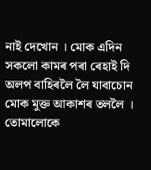নাই দেখোন । মোক এদিন সকলো কামৰ পৰা ৰেহাই দি অলপ বাহিৰলৈ লৈ যাবাচোন মোক মুক্ত আকাশৰ তললৈ । তোমালোকে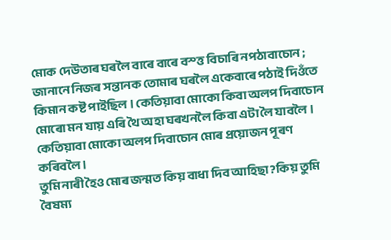মোক দেউতাৰ ঘৰলৈ বাৰে বাৰে বস্ত্ত বিচাৰি নপঠাবাচোন ; জানানে নিজৰ সন্তানক তোমাৰ ঘৰলৈ একেবাৰে পঠাই দিওঁতে কিমান কষ্ট পাইছিল । কেতিয়াবা মোকো কিবা অলপ দিবাচোন মোৰো মন যায় এৰি থৈ অহা ঘৰখনলৈ কিবা এটা লৈ যাবলৈ । কেতিয়াবা মোকো অলপ দিবাচোন মোৰ প্ৰয়োজন পূৰণ কৰিবলৈ ।
তুমি নাৰী হৈও মোৰ জন্মত কিয় বাধা দিব আহিছা?কিয় তুমি বৈষম্য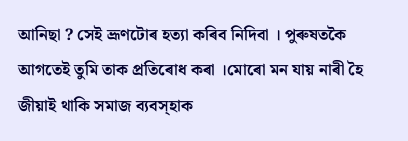আনিছা ? সেই ভ্ৰূণটোৰ হত্যা কৰিব নিদিবা । পুৰুষতকৈ আগতেই তুমি তাক প্ৰতিৰোধ কৰা ।মোৰো মন যায় নাৰী হৈ জীয়াই থাকি সমাজ ব্যবস্হাক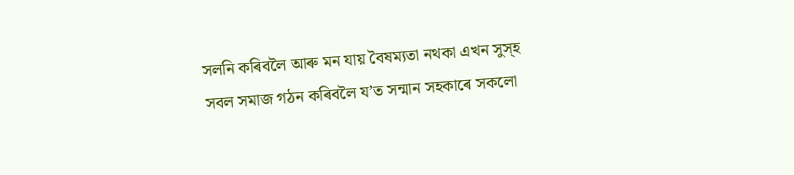সলনি কৰিবলৈ আৰু মন যায় বৈষম্যতা নথকা এখন সুস্হ সবল সমাজ গঠন কৰিবলৈ য’ত সন্মান সহকাৰে সকলো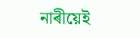নাৰীয়েই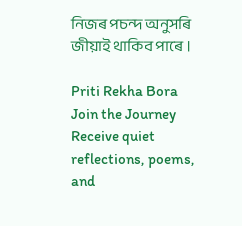নিজৰ পচন্দ অনুসৰি জীয়াই থাকিব পাৰে ।

Priti Rekha Bora
Join the Journey
Receive quiet reflections, poems, and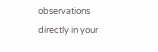observations directly in your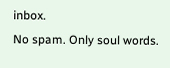inbox.
No spam. Only soul words.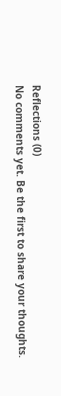Reflections (0)
No comments yet. Be the first to share your thoughts.